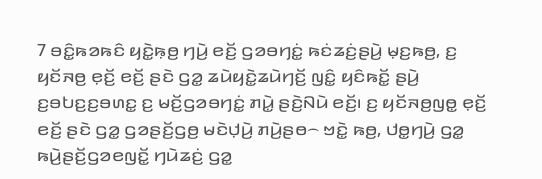7 ꤋꤢꤨ꤭ꤒꤤꤒꤢꤨ ꤟꤢꤧ꤭ꤒ꤫ꤥ꤬ ꤚꤣꤧ꤬ ꤕꤢꤩ꤬ ꤞꤤꤋꤚꤢꤦ꤭ ꤒꤢꤦꤘꤢꤦ꤬ꤔꤣꤧ꤬ ꤗ꤫ꤢ꤬ꤒꤥ꤬, ꤢ꤬ ꤟꤢꤩꤏꤥ꤬ ꤕ꤫ꤢꤩ꤬ ꤕꤢꤩ꤬ ꤔꤢꤧ ꤞꤤ꤭ ꤘꤣꤧꤟꤢꤧ꤭ꤘꤣꤧꤚꤢꤩ꤬ ꤜꤢꤨ꤭ ꤟꤢꤨꤒꤢꤩ꤭ ꤔꤣꤧ꤬ ꤢ꤬ꤋꤝꤢ꤬ꤢ꤬ꤋꤛꤢ꤭ ꤢ꤬ ꤗꤢꤩ꤬ꤞꤤꤋꤚꤢꤦ꤭ ꤊꤣꤧ꤭ ꤔꤢꤧ꤬ꤡꤣꤧ ꤕꤢꤩ꤬꤯ ꤢ꤬ ꤟꤢꤩꤏꤥ꤬ꤜꤥ꤭ ꤕ꤫ꤢꤩ꤬ ꤕꤢꤩ꤬ ꤔꤢꤧ ꤞꤤ꤭ ꤞꤤꤔꤢꤩ꤬ꤞꤥ꤬ ꤗꤢꤧꤓ꤫ꤣꤧ꤬ ꤊꤣꤧ꤬ꤔꤥ꤮ ꤠꤢꤧ꤭ ꤒꤥ꤬, ꤓꤥ꤭ꤚꤣꤧ꤬ ꤞꤤ꤭ ꤒꤣꤧ꤬ꤔꤢꤩ꤬ꤞꤤꤕꤜꤢꤩ꤭ ꤚꤣꤧꤘꤢꤦ꤬ ꤞꤤ꤭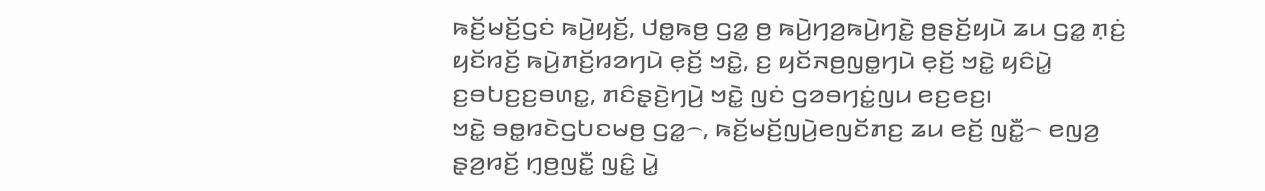ꤒꤢꤩ꤬ꤗꤢꤩ꤬ꤞꤢꤦ ꤒꤣꤧ꤬ꤟꤢꤩ꤬, ꤓꤥ꤭ꤒꤥ꤬ ꤞꤤ꤭ ꤥ꤬ ꤒꤣꤧ꤬ꤚꤤ꤬ꤒꤣꤧ꤬ꤚꤢꤧ꤭ ꤥ꤬ꤔꤢꤩ꤬ꤟꤣꤧ ꤘꤣ ꤞꤤ꤭ ꤊ꤫ꤢꤦ꤬ ꤟꤢꤩꤙꤢꤩ꤬ ꤒꤣꤧ꤬ꤊꤢꤩ꤬ꤙꤤꤚꤣꤧ ꤕ꤫ꤢꤩ꤬ ꤠꤢꤧ꤭, ꤢ꤬ ꤟꤢꤩꤏꤥ꤬ꤜꤥ꤭ꤚꤣꤧ ꤕ꤫ꤢꤩ꤬ ꤠꤢꤧ꤭ ꤟꤢꤨꤣꤧ꤭ ꤢ꤬ꤋꤝꤢ꤬ꤢ꤬ꤋꤛꤢ꤭, ꤊꤢꤨꤔ꤫ꤢꤧ꤬ꤚꤣꤧ꤬ ꤠꤢꤧ꤭ ꤜꤢꤦ ꤞꤤꤋꤚꤢꤦ꤭ꤜꤣ ꤕꤢ꤬ꤕꤢ꤬꤯
ꤠꤢꤧ꤭ ꤋꤥ꤭ꤙꤢꤧꤞꤝꤢꤗꤥ꤬ ꤞꤤ꤭꤮, ꤒꤢꤩ꤬ꤗꤢꤩ꤬ꤜꤣꤧ꤬ꤕꤜꤢꤩꤊꤢ꤬ ꤘꤣ ꤕꤢꤩ꤬ ꤜꤢꤪ꤭꤮ ꤕꤜꤤ꤬ ꤔ꤫ꤤ꤬ꤙꤢꤩ꤬ ꤚ꤫ꤥ꤬ꤜꤢꤪ꤭ ꤜꤢꤨ꤭ ꤣꤧ꤭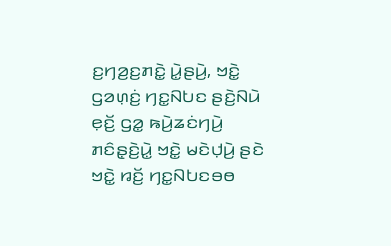ꤢ꤬ꤚꤤ꤬ꤢ꤬ꤊꤢꤧ꤭ ꤣꤧ꤭ꤔꤣꤧ꤬, ꤠꤢꤧ꤭ ꤞꤤꤛ꤫ꤢꤦ꤬ ꤚꤢ꤭ꤡꤝꤢ ꤔꤢꤧ꤬ꤡꤣꤧ ꤕ꤫ꤢꤩ꤬ ꤞꤤ꤭ ꤒꤣꤧ꤬ꤘꤢꤦꤚꤣꤧ꤬ ꤊꤢꤨꤔ꤫ꤢꤧ꤬ꤣꤧ꤭ ꤠꤢꤧ꤭ ꤗꤢꤧꤓ꤫ꤣꤧ꤬ ꤔꤢꤧ ꤠꤢꤧ꤭ ꤙꤢꤩ꤬ ꤚꤢ꤭ꤡꤝꤢꤋꤥ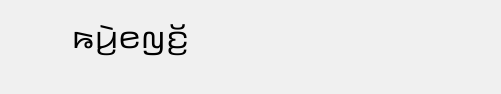ꤒꤣꤧ꤬ꤕꤜꤢꤩ꤬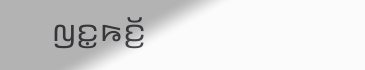ꤜꤢ꤭ꤒꤢꤩ꤬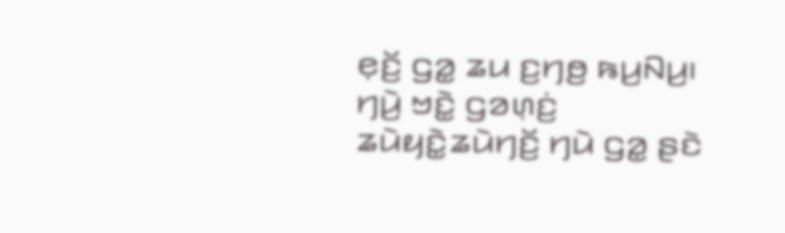ꤕ꤫ꤢꤩ꤬ ꤞꤤ꤭ ꤘꤣ ꤢ꤬ꤚꤥ꤬ ꤒꤣ꤬ꤡꤣ꤬꤯ ꤚꤣꤧ꤬ ꤠꤢꤧ꤭ ꤞꤤꤛ꤫ꤢꤦ꤬ ꤘꤣꤧꤟꤢꤧ꤭ꤘꤣꤧꤚꤢꤩ꤬ ꤚꤣꤧ ꤞꤤ꤭ ꤔꤢꤧ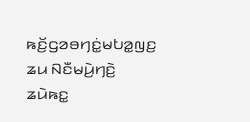ꤒꤢꤩ꤬ꤞꤤꤋꤚꤢꤦ꤭ꤗꤝꤤ꤭ꤜꤢ꤬ ꤘꤣ ꤡꤢꤪꤗꤣꤧ꤬ꤚꤢꤧ꤬ ꤘꤣꤧꤒꤢ꤭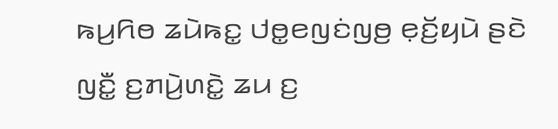ꤒꤣ꤬ꤖꤥ ꤘꤣꤧꤒꤢ꤭ ꤓꤥ꤭ꤕꤜꤢꤦꤜꤥ꤬ ꤕ꤫ꤢꤩ꤬ꤟꤣꤧ ꤔꤢꤧ ꤜꤢꤪ꤭ ꤢ꤬ꤊꤣꤧ꤬ꤛꤢꤧ꤭ ꤘꤣ ꤢ꤬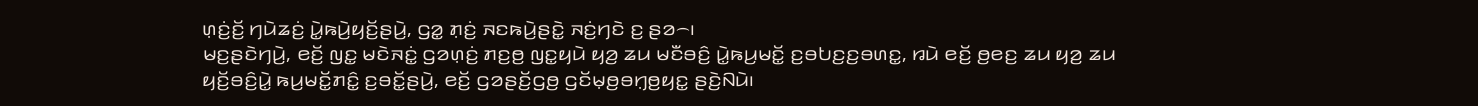ꤛ꤫ꤢꤦ꤬ꤢꤩ꤬ ꤚꤣꤧꤘꤢꤦ꤬ ꤣꤧ꤭ꤒꤣꤧ꤬ꤟꤢꤩ꤬ꤔꤣꤧ꤬, ꤞꤤ꤭ ꤊ꤫ꤢꤦ꤬ ꤏꤢꤒꤣꤧ꤬ꤔꤢꤧ꤭ ꤏꤢꤦ꤬ꤚꤢꤧ ꤢ꤬ ꤔꤤ꤮꤯
ꤗꤢ꤬ꤔꤢꤧꤚꤣꤧ꤬, ꤕꤢꤩ꤬ ꤜꤢ꤭ ꤗꤢꤧꤏꤢꤦ꤭ ꤞꤤꤛ꤫ꤢꤦ꤬ ꤊꤢ꤬ꤥ꤬ ꤜꤢ꤭ꤟꤣꤧ ꤟꤤ꤬ ꤘꤣ ꤗꤢꤪꤋꤢꤨ꤬ ꤣꤧ꤭ꤒꤣ꤬ꤗꤢꤩ꤭ ꤢ꤬ꤋꤝꤢ꤬ꤢ꤬ꤋꤛꤢ꤭, ꤙꤣꤧ ꤕꤢꤩ꤬ ꤥ꤬ꤕꤢ꤬ ꤘꤣ ꤟꤤ꤬ ꤘꤣ ꤟꤢꤩ꤬ꤋꤢꤨ꤬ꤣꤧ꤭ ꤒꤣ꤬ꤗꤢꤩ꤭ꤊꤢꤨ꤭ ꤢ꤬ꤋꤢꤩ꤭ꤔꤣꤧ꤬, ꤕꤢꤩ꤬ ꤞꤤꤔꤢꤩ꤬ꤞꤥ꤬ ꤞꤢꤩꤗ꤫ꤥ꤬ꤋꤚ꤫ꤥ꤬ꤟꤢ꤭ ꤔꤢꤧ꤬ꤡꤣꤧ꤯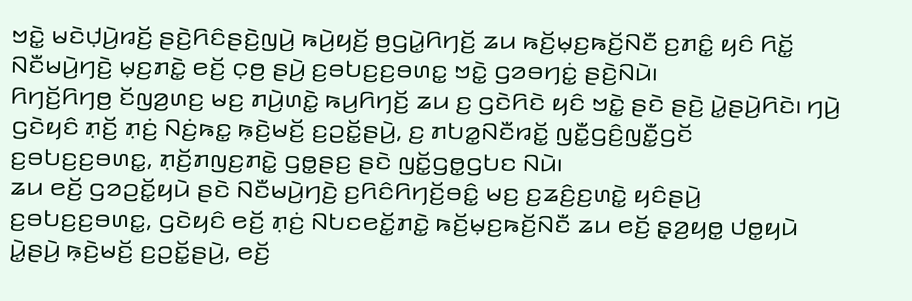ꤠꤢꤧ꤭ ꤗꤢꤧꤓ꤫ꤣꤧ꤬ꤙꤢꤩ꤬ ꤔꤢꤧ꤬ꤖꤢꤨꤔꤢꤧ꤬ꤜꤣꤧ꤬ ꤒꤣꤧ꤬ꤟꤢꤩ꤬ ꤥ꤬ꤞꤣꤧ꤭ꤖꤚꤢꤩ꤬ ꤘꤣ ꤒꤢꤩ꤬ꤗ꤫ꤢ꤬ꤒꤢꤩ꤬ꤡꤢꤪ ꤢ꤬ꤊꤢꤨ꤭ ꤟꤢꤨ ꤖꤢꤩ꤭ ꤡꤢꤪꤗꤣꤧ꤬ꤚꤢꤧ꤬ ꤗ꤫ꤢ꤬ꤊꤢꤧ꤭ ꤕꤢꤩ꤬ ꤍ꤫ꤥ꤬ ꤔꤣꤧ꤬ ꤢ꤬ꤋꤝꤢ꤬ꤢ꤬ꤋꤛꤢ꤭ ꤠꤢꤧ꤭ ꤞꤤꤋꤚꤢꤦ꤭ ꤔꤢꤧ꤬ꤡꤣꤧ꤯
ꤖꤚꤢꤩ꤬ꤖꤚꤥ꤬ ꤢꤩꤜꤤ꤬ꤛꤢ꤬ ꤗꤢ꤬ ꤊꤣꤧ꤬ꤛꤢꤧ꤭ ꤒꤣ꤬ꤖꤚꤢꤩ꤬ ꤘꤣ ꤢ꤬ ꤞꤢꤧꤖꤢꤧ ꤟꤢꤨ ꤠꤢꤧ꤭ ꤔꤢꤧ ꤔꤢꤧ꤬ ꤣꤧ꤭ꤔꤣꤧ꤬ꤖꤢꤧ꤯ ꤚꤣꤧ꤬ ꤞꤢꤧꤟꤢꤨ ꤊ꤫ꤢꤩ꤬ ꤊ꤫ꤢꤦ꤬ ꤡꤢꤦ꤬ꤒꤢ꤭ ꤒ꤫ꤢꤧ꤬ꤗꤢꤩ꤬ ꤢ꤬ꤑꤢꤩ꤭ꤔꤣꤧ꤬, ꤢ꤬ ꤊꤝꤤ꤭ꤡꤢꤪꤙꤢꤩ꤭ ꤜꤢꤪ꤭ꤞꤢꤨ꤬ꤜꤢꤪ꤭ꤞꤢꤩ ꤢ꤬ꤋꤝꤢ꤬ꤢ꤬ꤋꤛꤢ꤭, ꤊ꤫ꤢꤩ꤬ꤊꤜꤢ꤬ꤊꤢꤧ꤭ ꤞꤥ꤭ꤔꤢ꤬ ꤔꤢꤧ ꤜꤢꤩ꤭ꤞꤥ꤭ꤞꤝꤢ ꤡꤣꤧ꤯
ꤘꤣ ꤕꤢꤩ꤬ ꤞꤤꤑꤢꤩ꤭ꤟꤣꤧ ꤔꤢꤧ ꤡꤢꤪꤗꤣꤧ꤬ꤚꤢꤧ꤬ ꤢ꤬ꤖꤢꤨꤖꤚꤢꤩ꤬ꤋꤢꤨ꤭ ꤗꤢ꤬ ꤢ꤬ꤘꤢꤨ꤬ꤢ꤬ꤛꤢꤧ꤭ ꤟꤢꤨꤔꤣꤧ꤬ ꤢ꤬ꤋꤝꤢ꤬ꤢ꤬ꤋꤛꤢ꤭, ꤞꤢꤧꤟꤢꤨ ꤕꤢꤩ꤬ ꤊ꤫ꤢꤦ꤬ ꤡꤝꤢꤕꤢꤩ꤭ꤊꤢꤧ꤭ ꤒꤢꤩ꤬ꤗ꤫ꤢ꤬ꤒꤢꤩ꤬ꤡꤢꤪ ꤘꤣ ꤕꤢꤩ꤬ ꤔ꤫ꤤ꤬ꤟꤥ꤭ ꤓꤥ꤭ꤟꤣꤧ ꤣꤧ꤭ꤔꤣꤧ꤬ ꤒ꤫ꤢꤧ꤬ꤗꤢꤩ꤬ ꤢ꤬ꤑꤢꤩ꤭ꤔꤣꤧ꤬, ꤕꤢꤩ꤬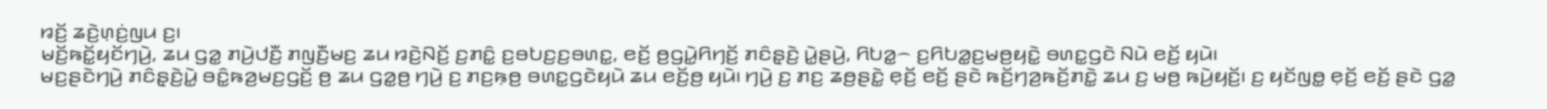ꤙꤢꤩ꤬ ꤘꤢꤧ꤬ꤛ꤫ꤢꤦ꤬ꤜꤣ ꤢ꤬꤯
ꤗꤢꤩ꤬ꤒꤢꤩ꤭ꤟꤢꤩꤚꤣꤧ꤬, ꤘꤣ ꤞꤤ꤭ ꤊꤣꤧ꤬ꤓꤢꤪ꤬ ꤊꤜꤢꤪ꤬ꤗꤢ꤬ ꤘꤣ ꤙꤢꤧ꤬ꤡꤢꤩ꤬ ꤢ꤬ꤊꤢꤨ꤭ ꤢ꤬ꤋꤝꤢ꤬ꤢ꤬ꤋꤛꤢ꤭, ꤕꤢꤩ꤬ ꤥ꤬ꤞꤣꤧ꤭ꤖꤚꤢꤩ꤬ ꤊꤢꤨꤔ꤫ꤢꤧ꤬ ꤣꤧ꤭ꤔꤣꤧ꤬, ꤖꤝꤤ꤭꤮ ꤢ꤬ꤖꤝꤤ꤭ꤢ꤬ꤗꤥ꤬ꤟꤢꤧ꤭ ꤋꤛꤢ꤭ꤞꤢꤧ ꤡꤣꤧ ꤕꤢꤩ꤬ ꤟꤣꤧ꤯
ꤗꤢ꤬ꤔꤢꤧꤚꤣꤧ꤬ ꤊꤢꤨꤔ꤫ꤢꤧ꤬ꤣꤧ꤭ ꤋꤢꤨ꤭ꤒꤤ꤬ꤗꤢ꤬ꤞꤢꤩ꤬ ꤥ꤬ ꤘꤣ ꤞꤤ꤭ꤥ꤬ ꤚꤣꤧ꤬ ꤢ꤬ ꤊꤢ꤬ꤒ꤫ꤥ꤬ ꤋꤛꤢ꤭ꤞꤢꤧꤟꤣꤧ ꤘꤣ ꤕꤢꤩ꤬ꤥ꤬ ꤟꤣꤧ꤯ ꤚꤣꤧ꤬ ꤢ꤬ ꤊꤢ꤬ ꤘꤥ꤬ꤔꤢꤧ꤭ ꤕ꤫ꤢꤩ꤬ ꤕꤢꤩ꤬ ꤔꤢꤧ ꤒꤢꤩ꤬ꤚꤤ꤬ꤒꤢꤩ꤬ꤊꤢꤧ꤭ ꤘꤣ ꤢ꤬ ꤗꤥ꤬ ꤒꤣꤧ꤬ꤟꤢꤩ꤬꤯ ꤢ꤬ ꤟꤢꤩꤜꤥ꤭ ꤕ꤫ꤢꤩ꤬ ꤕꤢꤩ꤬ ꤔꤢꤧ ꤞꤤ꤭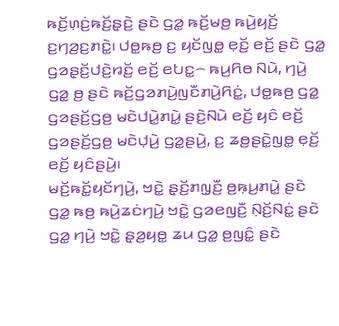ꤒꤢꤩ꤬ꤛ꤫ꤢꤦ꤬ꤒꤢꤩ꤬ꤔ꤫ꤢꤧ꤬ ꤔꤢꤧ ꤞꤤ꤭ ꤒꤢꤩ꤬ꤗꤥ꤬ ꤒꤣꤧ꤬ꤟꤢꤩ꤬ ꤢ꤬ꤚꤤ꤬ꤢ꤬ꤊꤢꤧ꤭꤯ ꤓꤥ꤭ꤒꤥ꤬ ꤢ꤬ ꤟꤢꤩꤜꤥ꤭ ꤕ꤫ꤢꤩ꤬ ꤕꤢꤩ꤬ ꤔꤢꤧ ꤞꤤ꤭ ꤞꤤꤔ꤫ꤢꤩ꤬ꤓꤢꤧ꤬ꤙꤢꤩ꤬ ꤕꤢꤩ꤬ ꤕꤝꤢ꤭꤮ ꤒꤣ꤬ꤖꤥ ꤡꤣꤧ, ꤚꤣꤧ꤬ ꤞꤤ꤭ ꤥ꤬ ꤔꤢꤧ ꤒꤢꤩ꤬ꤞꤤꤊꤣꤧ꤬ꤜꤢꤪꤊꤣꤧ꤬ꤖꤢꤦ꤭, ꤓꤥ꤭ꤒꤥ꤬ ꤞꤤ꤭ ꤞꤤꤔꤢꤩ꤬ꤞꤥ꤬ ꤗꤢꤧꤓꤣꤧ꤭ꤊꤣꤧ꤭ ꤔꤢꤧ꤬ꤡꤣꤧ ꤕꤢꤩ꤬ ꤟꤢꤨ ꤕꤢꤩ꤬ ꤞꤤꤔꤢꤩ꤬ꤞꤥ꤬ ꤗꤢꤧꤓ꤫ꤣꤧ꤬ ꤞꤤ꤭ꤔꤣꤧ꤬, ꤢ꤬ ꤘꤥ꤬ꤔꤢꤧ꤭ꤜꤥ꤭ ꤕ꤫ꤢꤩ꤬ ꤕꤢꤩ꤬ ꤟꤢꤨꤔꤣꤧ꤬꤯
ꤗꤢꤩ꤬ꤒꤢꤩ꤭ꤟꤢꤩꤚꤣꤧ꤬, ꤠꤢꤧ꤭ ꤔ꤫ꤢꤩ꤬ꤊꤜ꤫ꤢꤪ꤬ ꤥ꤬ꤒ꤫ꤣ꤬ꤊꤣꤧ꤭ ꤔꤢꤧ ꤞꤤ꤭ ꤒꤥ꤬ ꤒꤣꤧ꤬ꤘꤢꤦꤚꤣꤧ꤬ ꤠꤢꤧ꤭ ꤞꤤꤕꤜꤢꤪ꤬ ꤡ꤫ꤢꤩ꤬ꤡꤢꤦ꤭ ꤔꤢꤧ ꤞꤤ꤭ ꤚꤣꤧ꤬ ꤠꤢꤧ꤭ ꤔ꤫ꤤ꤬ꤟꤥ꤭ ꤘꤣ ꤞꤤ꤭ ꤥ꤬ꤜꤢꤨ꤭ ꤔꤢꤧ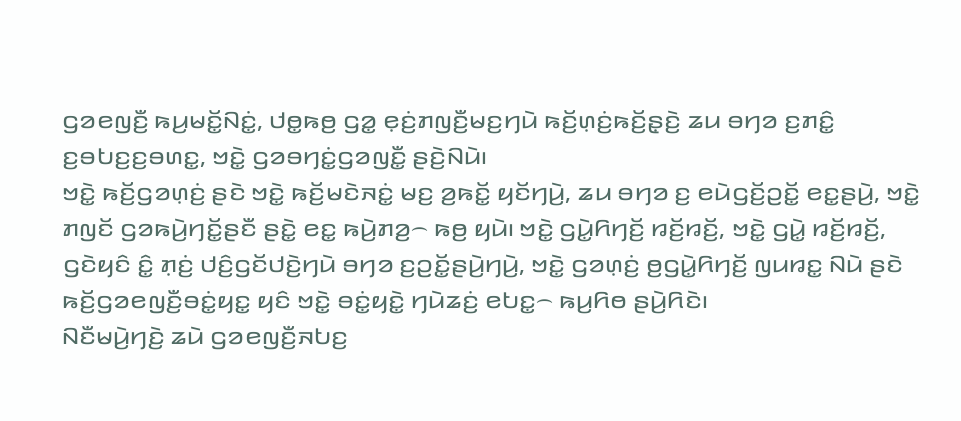ꤞꤤꤕꤜꤢꤪ꤬ ꤒꤣ꤬ꤗꤢꤩ꤭ꤡꤢꤦ꤭, ꤓꤥ꤭ꤒꤥ꤬ ꤞꤤ꤭ ꤕ꤫ꤢꤦ꤬ꤊꤜꤢꤪ꤬ꤗꤢ꤬ꤚꤣꤧ ꤒꤢꤩ꤬ꤛ꤫ꤢꤦ꤬ꤒꤢꤩ꤬ꤔ꤫ꤢꤧ꤬ ꤘꤣ ꤋꤚꤤ ꤢ꤬ꤊꤢꤨ꤭ ꤢ꤬ꤋꤝꤢ꤬ꤢ꤬ꤋꤛꤢ꤭, ꤠꤢꤧ꤭ ꤞꤤꤋꤚꤢꤦ꤭ꤞꤤꤜꤢꤪ꤭ ꤔꤢꤧ꤬ꤡꤣꤧ꤯
ꤠꤢꤧ꤭ ꤒꤢꤩ꤬ꤞꤤꤛ꤫ꤢꤦ꤬ ꤔꤢꤧ ꤠꤢꤧ꤭ ꤒꤢꤩ꤬ꤗꤢꤧꤏꤢꤦ꤭ ꤗꤢ꤬ ꤤ꤬ꤒꤢꤩ꤭ ꤟꤢꤩꤚꤣꤧ꤬, ꤘꤣ ꤋꤚꤤ ꤢ꤬ ꤕꤣꤧꤞꤢꤩ꤬ꤑꤢꤩ꤭ ꤕꤢ꤭ꤔꤣꤧ꤬, ꤠꤢꤧ꤭ ꤊꤜꤢꤩ ꤞꤤꤒꤣꤧ꤬ꤚꤢꤩ꤭ꤔꤢꤪ ꤔꤢꤧ꤭ ꤕꤢ꤭ ꤒꤣꤧ꤬ꤊꤤ꤬꤮ ꤒꤥ꤬ ꤟꤣꤧ꤯ ꤠꤢꤧ꤭ ꤞꤣꤧ꤭ꤖꤚꤢꤩ꤬ ꤙꤢꤩ꤬ꤙꤢꤩ꤬, ꤠꤢꤧ꤭ ꤞꤣꤧ꤭ ꤙꤢꤩ꤬ꤙꤢꤩ꤬, ꤞꤢꤧꤟꤢꤨ ꤢꤨ꤭ ꤊ꤫ꤢꤦ꤬ ꤓꤢꤨ꤬ꤞꤢꤩꤓꤢꤧ꤬ꤚꤣꤧ ꤋꤚꤤ ꤢ꤬ꤑꤢꤩ꤭ꤔꤣꤧ꤬ꤚꤣꤧ꤬, ꤠꤢꤧ꤭ ꤞꤤꤛ꤫ꤢꤦ꤬ ꤥ꤬ꤞꤣꤧ꤭ꤖꤚꤢꤩ꤬ ꤜꤣꤙꤢ꤭ ꤡꤣꤧ ꤔꤢꤧ ꤒꤢꤩ꤬ꤞꤤꤕꤜꤢꤪ꤬ꤋꤢꤦ꤭ꤟꤢ꤭ ꤟꤢꤨ ꤠꤢꤧ꤭ ꤋꤢꤦ꤭ꤟꤢꤧ꤭ ꤚꤣꤧꤘꤢꤦ꤬ ꤕꤝꤢ꤭꤮ ꤒꤣ꤬ꤖꤥ ꤔꤣꤧ꤬ꤖꤢꤧ꤯
ꤡꤢꤪꤗꤣꤧ꤬ꤚꤢꤧ꤬ ꤘꤣꤧ ꤞꤤꤕꤜꤢꤪ꤬ꤏꤝꤢ꤬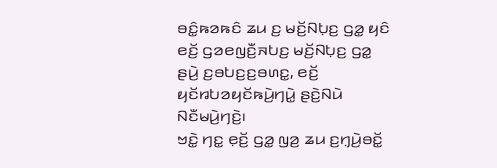ꤋꤢꤨ꤭ꤒꤤꤒꤢꤨ ꤘꤣ ꤢ꤬ ꤗꤢꤩ꤬ꤡꤝ꤫ꤢ꤬ ꤞꤤ꤭ ꤟꤢꤨ ꤕꤢꤩ꤬ ꤞꤤꤕꤜꤢꤪ꤬ꤏꤝꤢ꤬ ꤗꤢꤩ꤬ꤡꤝ꤫ꤢ꤬ ꤞꤤ꤭ ꤔꤣꤧ꤬ ꤢ꤬ꤋꤝꤢ꤬ꤢ꤬ꤋꤛꤢ꤭, ꤕꤢꤩ꤬ ꤟꤢꤩꤙꤝꤤꤟꤢꤩꤒꤣꤧ꤬ꤚꤣꤧ꤭ ꤔꤢꤧ꤬ꤡꤣꤧ ꤡꤢꤪꤗꤣꤧ꤬ꤚꤢꤧ꤬꤯
ꤠꤢꤧ꤭ ꤚꤢ꤭ ꤕ꤫ꤢꤩ꤬ ꤞꤤ꤭ ꤜꤤ꤬ ꤘꤣ ꤢ꤬ꤚ꤫ꤣꤧ꤬ꤋꤢꤩ꤭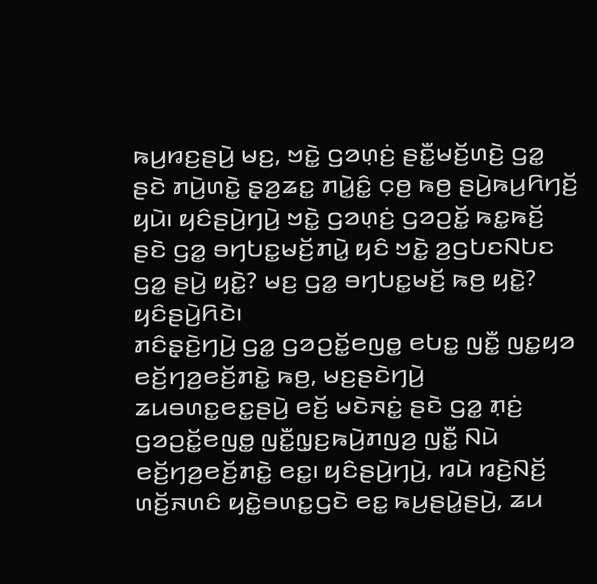ꤒꤣ꤬ꤙꤢ꤬ꤔꤣꤧ꤬ ꤗꤢ꤬, ꤠꤢꤧ꤭ ꤞꤤꤛ꤫ꤢꤦ꤬ ꤔꤢꤪ꤭ꤗꤢꤩ꤬ꤛꤢꤧ꤬ ꤞꤤ꤭ ꤔꤢꤧ ꤊꤣꤧ꤬ꤛꤢꤧ꤭ ꤔ꤫ꤤ꤬ꤘꤢ꤭ ꤊꤣꤧ꤭ꤢꤨ꤭ ꤍ꤫ꤥ꤬ ꤒꤥ꤬ ꤔꤣꤧ꤬ꤒꤣ꤬ꤖꤚꤢꤩ꤬ ꤟꤣꤧ꤯ ꤟꤢꤨꤔꤣꤧ꤬ꤚꤣꤧ꤬ ꤠꤢꤧ꤭ ꤞꤤꤛ꤫ꤢꤦ꤬ ꤞꤤꤑꤢꤩ꤭ ꤒꤢ꤭ꤒꤢꤩ꤬ ꤔꤢꤧ ꤞꤤ꤭ ꤋꤚꤝꤢ꤭ꤗꤢꤩ꤬ꤊꤣꤧ꤭ ꤟꤢꤨ ꤠꤢꤧ꤭ ꤤ꤬ꤞꤝꤢꤡꤝꤢ ꤞꤤ꤭ ꤔꤣꤧ꤬ ꤟꤢꤧ꤭? ꤗꤢ꤬ ꤞꤤ꤭ ꤋꤚꤝꤢ꤭ꤗꤢꤩ꤬ ꤒꤥ꤬ ꤟꤢꤧ꤭? ꤟꤢꤨꤔꤣꤧ꤬ꤖꤢꤧ꤯
ꤊꤢꤨꤔ꤫ꤢꤧ꤬ꤚꤣꤧ꤬ ꤞꤤ꤭ ꤞꤤꤑꤢꤩ꤭ꤕꤜꤥ꤭ ꤕꤝꤢ꤭ ꤜꤢꤪ꤭ ꤜꤢ꤭ꤟꤤ ꤕꤢꤩ꤬ꤚꤤ꤬ꤕꤢꤩ꤬ꤊꤢꤧ꤭ ꤒꤥ꤬, ꤗꤢ꤬ꤔꤢꤧꤚꤣꤧ꤬ ꤘꤣꤋꤛꤢ꤭ꤕꤢ꤭ꤔꤣꤧ꤬ ꤕꤢꤩ꤬ ꤗꤢꤧꤏꤢꤦ꤭ ꤔꤢꤧ ꤞꤤ꤭ ꤊ꤫ꤢꤦ꤬ ꤞꤤꤑꤢꤩ꤭ꤕꤜꤥ꤭ ꤜꤢꤪ꤭ꤜ꤫ꤢ꤬ꤒꤣꤧ꤬ꤊꤜꤤ꤬ ꤜꤢꤪ꤭ ꤡꤣꤧ ꤕꤢꤩ꤬ꤚꤤ꤬ꤕꤢꤩ꤬ꤊꤢꤧ꤭ ꤕꤢ꤭꤯ ꤟꤢꤨꤔꤣꤧ꤬ꤚꤣꤧ꤬, ꤙꤣꤧ ꤙꤢꤧ꤬ꤡꤢꤩ꤬ ꤛꤢꤩ꤬ꤏꤛꤢꤨ ꤟꤢꤧ꤭ꤋꤛꤢ꤭ꤞꤢꤧ ꤕꤢ꤭ ꤒꤣ꤬ꤔꤣꤧ꤭ꤔꤣꤧ꤬, ꤘꤣ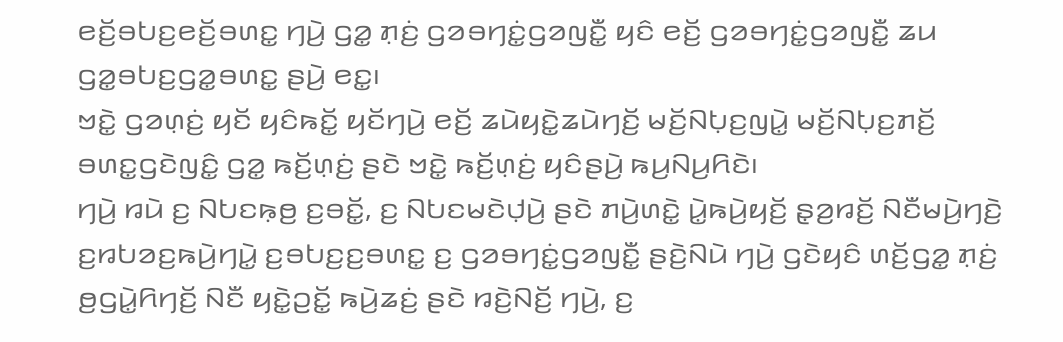ꤕꤢꤩ꤬ꤋꤝꤢ꤬ꤕꤢꤩ꤬ꤋꤛꤢ꤭ ꤚꤣꤧ꤬ ꤞꤤ꤭ ꤊ꤫ꤢꤦ꤬ ꤞꤤꤋꤚꤢꤦ꤭ꤞꤤꤜꤢꤪ꤭ ꤟꤢꤨ ꤕꤢꤩ꤬ ꤞꤤꤋꤚꤢꤦ꤭ꤞꤤꤜꤢꤪ꤭ ꤘꤣ ꤞꤤ꤭ꤋꤝꤢ꤬ꤞꤤ꤭ꤋꤛꤢ꤭ ꤔꤣꤧ꤬ ꤕꤢ꤭꤯
ꤠꤢꤧ꤭ ꤞꤤꤛ꤫ꤢꤦ꤬ ꤟꤢꤩ ꤟꤢꤨꤒꤢꤩ꤭ ꤟꤢꤩꤚꤣꤧ꤬ ꤕꤢꤩ꤬ ꤘꤣꤧꤟꤢꤧ꤭ꤘꤣꤧꤚꤢꤩ꤬ ꤗꤢꤩ꤬ꤡꤝ꤫ꤢ꤬ꤜꤣꤧ꤭ ꤗꤢꤩ꤬ꤡꤝ꤫ꤢ꤬ꤊꤢꤩ꤬ ꤋꤛꤢ꤭ꤞꤢꤧꤜꤢꤨ꤭ ꤞꤤ꤭ ꤒꤢꤩ꤬ꤛ꤫ꤢꤦ꤬ ꤔꤢꤧ ꤠꤢꤧ꤭ ꤒꤢꤩ꤬ꤛ꤫ꤢꤦ꤬ ꤟꤢꤨꤔꤣꤧ꤬ ꤒꤣ꤬ꤡꤣ꤬ꤖꤢꤧ꤯
ꤚꤣꤧ꤬ ꤙꤣꤧ ꤢ꤬ ꤡꤝꤢꤒ꤫ꤥ꤬ ꤢ꤬ꤋꤢꤩ꤭, ꤢ꤬ ꤡꤝꤢꤗꤢꤧꤓ꤫ꤣꤧ꤬ ꤔꤢꤧ ꤊꤣꤧ꤬ꤛꤢꤧ꤭ ꤣꤧ꤭ꤒꤣꤧ꤬ꤟꤢꤩ꤬ ꤔ꤫ꤤ꤬ꤙꤢꤩ꤬ ꤡꤢꤪꤗꤣꤧ꤬ꤚꤢꤧ꤬ ꤢ꤬ꤙꤝꤤꤢ꤬ꤒꤣꤧ꤬ꤚꤣꤧ꤭ ꤢ꤬ꤋꤝꤢ꤬ꤢ꤬ꤋꤛꤢ꤭ ꤢ꤬ ꤞꤤꤋꤚꤢꤦ꤭ꤞꤤꤜꤢꤪ꤭ ꤔꤢꤧ꤬ꤡꤣꤧ ꤚꤣꤧ꤬ ꤞꤢꤧꤟꤢꤨ ꤛꤢꤩ꤬ꤞꤤ꤭ ꤊ꤫ꤢꤦ꤬ ꤥ꤬ꤞꤣꤧ꤭ꤖꤚꤢꤩ꤬ ꤡꤢꤪ ꤟꤢꤧ꤭ꤑꤢꤩ꤭ ꤒꤣꤧ꤬ꤘꤢꤦ꤬ ꤔꤢꤧ ꤙꤢꤧ꤬ꤡꤢꤩ꤬ ꤚꤣꤧ꤬, ꤢ꤬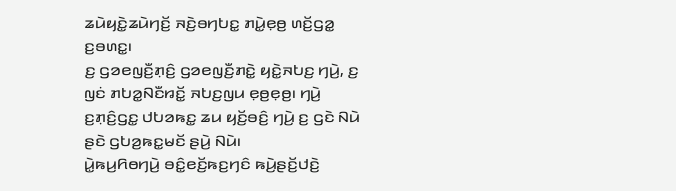ꤘꤣꤧꤟꤢꤧ꤭ꤘꤣꤧꤚꤢꤩ꤬ ꤏꤢꤧ꤬ꤋꤚꤝꤢ꤭ ꤊꤣꤧ꤭ꤕ꤫ꤥ꤬ ꤛꤢꤩ꤬ꤞꤤ꤭ ꤢ꤬ꤋꤛꤢ꤭꤯
ꤢ꤬ ꤞꤤꤕꤜꤢꤪ꤬ꤊ꤫ꤢꤨ꤬ ꤞꤤꤕꤜꤢꤪ꤬ꤊꤢꤧ꤭ ꤟꤢꤧ꤭ꤏꤝꤢ꤬ ꤚꤣꤧ꤬, ꤢ꤬ ꤜꤢꤦ ꤊꤝꤤ꤭ꤡꤢꤪꤙꤢꤩ꤭ ꤏꤝꤢ꤬ꤜꤣ ꤕ꤫ꤥ꤬ꤕ꤫ꤥ꤬꤯ ꤚꤣꤧ꤬ ꤢ꤬ꤊ꤫ꤢꤨ꤬ꤞꤢ꤭ ꤓꤝꤤꤒꤢ꤭ ꤘꤣ ꤟꤢꤩ꤬ꤋꤢꤨ꤬ ꤚꤣꤧ꤬ ꤢ꤬ ꤞꤢꤧ ꤡꤣꤧ ꤔꤢꤧ ꤞꤝꤤ꤬ꤒꤢ꤭ꤗꤢꤩ ꤔꤣꤧ꤬ ꤡꤣꤧ꤯
ꤣꤧ꤭ꤒꤣ꤬ꤖꤥꤚꤣꤧ꤬ ꤋꤢꤨ꤭ꤕꤢꤩ꤬ꤒꤢ꤬ꤚꤢꤨ ꤒꤣꤧ꤬ꤔꤢꤩ꤬ꤓꤢꤧ꤬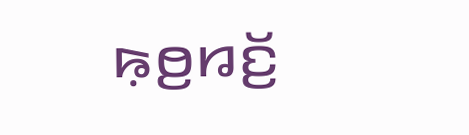ꤒ꤫ꤥ꤬ꤙꤢꤩ꤬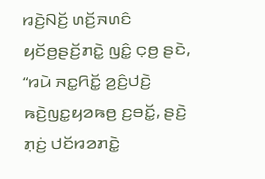ꤙꤢꤧ꤬ꤡꤢꤩ꤬ ꤛꤢꤩ꤬ꤏꤛꤢꤨ ꤟꤢꤩꤥ꤬ꤔꤢꤩ꤬ꤊꤢꤧ꤭ ꤜꤢꤨ꤭ ꤍ꤫ꤥ꤬ ꤔꤢꤧ, “ꤙꤣꤧ ꤏꤢ꤭ꤖꤢꤩ꤭ ꤤ꤬ꤢꤨ꤬ꤓꤢꤧ꤬ ꤒꤢꤧ꤬ꤜꤢ꤭ꤟꤤꤒꤥ꤬ ꤢ꤬ꤋꤢꤩ꤭, ꤔꤢꤧ꤬ ꤊ꤫ꤢꤦ꤬ ꤓꤢꤩꤙꤤꤊꤢꤧ꤭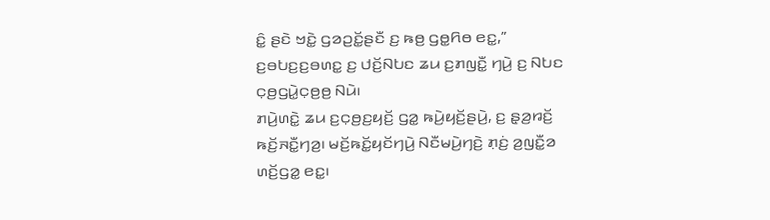ꤢꤨ꤭ ꤔꤢꤧ ꤠꤢꤧ꤭ ꤞꤤꤑꤢꤩ꤭ꤔꤢꤪ ꤢ꤬ ꤒꤥ꤬ ꤞꤥ꤭ꤖꤥ ꤕꤢ꤭,” ꤢ꤬ꤋꤝꤢ꤬ꤢ꤬ꤋꤛꤢ꤭ ꤢ꤬ ꤓꤢꤩ꤬ꤡꤝꤢ ꤘꤣ ꤢ꤬ꤊꤜꤢꤪ꤭ ꤚꤣꤧ꤬ ꤢ꤬ ꤡꤝꤢ ꤍ꤫ꤥ꤬ꤞꤣꤧ꤭ꤍ꤫ꤥ꤬ꤥ꤬ ꤡꤣꤧ꤯
ꤊꤣꤧ꤬ꤛꤢꤧ꤭ ꤘꤣ ꤢ꤬ꤍ꤫ꤥ꤬ꤢ꤬ꤟꤢꤩ꤬ ꤞꤤ꤭ ꤒꤣꤧ꤬ꤟꤢꤩ꤬ꤔꤣꤧ꤬, ꤢ꤬ ꤔ꤫ꤤ꤬ꤙꤢꤩ꤬ ꤒꤢꤩ꤬ꤏꤢꤪ꤭ꤚꤤ꤬꤯ ꤗꤢꤩ꤬ꤒꤢꤩ꤭ꤟꤢꤩꤚꤣꤧ꤬ ꤡꤢꤪꤗꤣꤧ꤬ꤚꤢꤧ꤬ ꤊ꤫ꤢꤦ꤬ ꤤ꤬ꤜꤢꤪ꤭ꤤ ꤛꤢꤩ꤬ꤞꤤ꤭ ꤕꤢ꤭꤯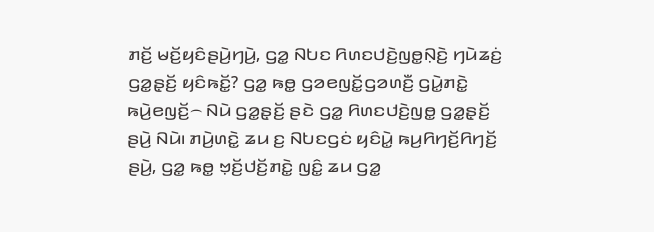ꤊꤢꤩ꤬ ꤗꤢꤩ꤬ꤟꤢꤨꤔꤣꤧ꤬ꤚꤣꤧ꤬, ꤞꤤ꤭ ꤡꤝꤢ ꤖꤛꤢꤓꤢꤧ꤬ꤜꤥ꤭ꤡ꤫ꤢꤧ꤬ ꤚꤣꤧꤘꤢꤦ꤬ ꤞꤤ꤭ꤔ꤫ꤢꤩ꤬ ꤟꤢꤨꤒꤢꤩ꤭? ꤞꤤ꤭ ꤒꤥ꤭ ꤞꤤꤕꤜꤢꤩ꤭ꤞꤤꤛꤢꤪ꤬ ꤞꤣꤧ꤭ꤊꤢꤧ꤭ ꤒꤣꤧ꤬ꤕꤜꤢꤩ꤬꤮ ꤡꤣꤧ ꤞꤤ꤭ꤔ꤫ꤢꤩ꤬ ꤔꤢꤧ ꤞꤤ꤭ ꤖꤛꤢꤓꤢꤧ꤬ꤜꤥ꤭ ꤞꤤ꤭ꤔ꤫ꤢꤩ꤬ ꤔꤣꤧ꤬ ꤡꤣꤧ꤯ ꤊꤣꤧ꤬ꤛꤢꤧ꤭ ꤘꤣ ꤢ꤬ ꤡꤝꤢꤞꤢꤦ ꤟꤢꤨꤣꤧ꤭ ꤒꤣ꤬ꤖꤚꤢꤩ꤬ꤖꤚꤢꤩ꤬ ꤔꤣꤧ꤬, ꤞꤤ꤭ ꤒꤥ꤭ ꤠ꤫ꤢꤩ꤬ꤓꤢꤩ꤬ꤊꤢꤧ꤭ ꤜꤢꤨ꤭ ꤘꤣ ꤞꤤ꤭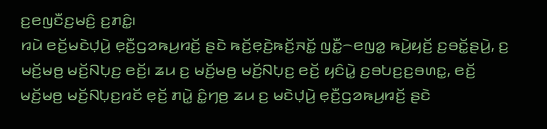ꤢ꤬ꤕꤜꤢꤪꤢ꤬ꤗꤢꤨ꤬ ꤢ꤬ꤊꤢꤨ꤭꤯
ꤙꤣꤧ ꤕꤢꤩ꤬ꤗꤢꤧꤓ꤫ꤣꤧ꤬ ꤕ꤫ꤢꤪ꤬ꤞꤤꤒꤣ꤬ꤙꤢꤩ꤬ ꤔꤢꤧ ꤒꤢꤩ꤬ꤕ꤫ꤢꤧ꤬ꤒꤢꤩ꤬ꤏꤢꤩ꤭ ꤜꤢꤪ꤭꤮ꤕꤜꤤ꤭ ꤒꤣꤧ꤬ꤟꤢꤩ꤬ ꤢ꤬ꤋꤢꤩ꤭ꤔꤣꤧ꤬, ꤢ꤬ ꤗꤢꤩ꤬ꤗꤥ꤬ ꤗꤢꤩ꤬ꤡꤝ꤫ꤢ꤬ ꤕꤢꤩ꤬꤯ ꤘꤣ ꤢ꤬ ꤗꤢꤩ꤬ꤗꤥ꤬ ꤗꤢꤩ꤬ꤡꤝ꤫ꤢ꤬ ꤕꤢꤩ꤬ ꤟꤢꤨꤣꤧ꤭ ꤢ꤬ꤋꤝꤢ꤬ꤢ꤬ꤋꤛꤢ꤭, ꤕꤢꤩ꤬ ꤗꤢꤩ꤬ꤗꤥ꤬ ꤗꤢꤩ꤬ꤡꤝ꤫ꤢ꤬ꤙꤢꤩ ꤕ꤫ꤢꤩ꤬ ꤊꤣꤧ꤭ ꤢꤨ꤭ꤚꤥ꤬ ꤘꤣ ꤢ꤬ ꤗꤢꤧꤓ꤫ꤣꤧ꤬ ꤕ꤫ꤢꤪ꤬ꤞꤤꤒꤣ꤬ꤙꤢꤩ꤬ ꤔꤢꤧ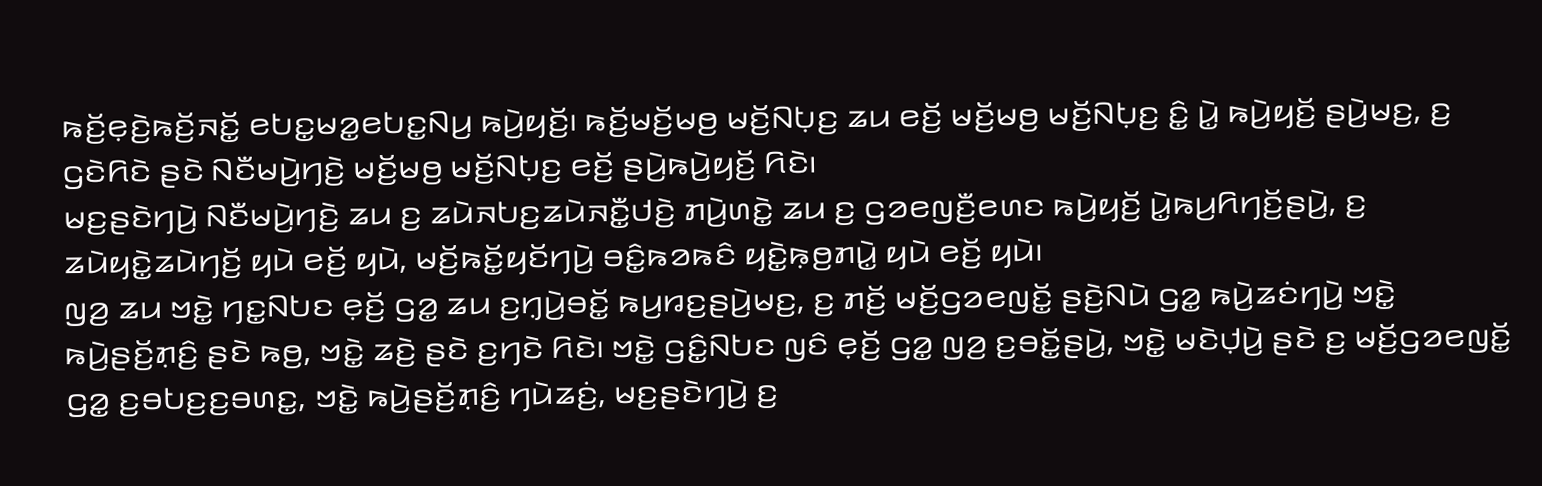ꤒꤢꤩ꤬ꤕ꤫ꤢꤧ꤬ꤒꤢꤩ꤬ꤏꤢꤩ꤭ ꤕꤝꤢ꤭ꤗꤤ꤭ꤕꤝꤢ꤭ꤡꤣ꤬ ꤒꤣꤧ꤬ꤟꤢꤩ꤬꤯ ꤒꤢꤩ꤬ꤗꤢꤩ꤬ꤗꤥ꤬ ꤗꤢꤩ꤬ꤡꤝ꤫ꤢ꤬ ꤘꤣ ꤕꤢꤩ꤬ ꤗꤢꤩ꤬ꤗꤥ꤬ ꤗꤢꤩ꤬ꤡꤝ꤫ꤢ꤬ ꤢꤨ꤭ ꤣꤧ꤭ ꤒꤣꤧ꤬ꤟꤢꤩ꤬ ꤔꤣꤧ꤬ꤗꤢ꤬, ꤢ꤬ ꤞꤢꤧꤖꤢꤧ ꤔꤢꤧ ꤡꤢꤪꤗꤣꤧ꤬ꤚꤢꤧ꤬ ꤗꤢꤩ꤬ꤗꤥ꤬ ꤗꤢꤩ꤬ꤡꤝ꤫ꤢ꤬ ꤕꤢꤩ꤬ ꤔꤣꤧ꤬ꤒꤣꤧ꤬ꤟꤢꤩ꤬ ꤖꤢꤧ꤯
ꤗꤢ꤬ꤔꤢꤧꤚꤣꤧ꤬ ꤡꤢꤪꤗꤣꤧ꤬ꤚꤢꤧ꤬ ꤘꤣ ꤢ꤬ ꤘꤣꤧꤏꤝꤢ꤬ꤘꤣꤧꤏꤢꤪ꤭ꤓꤢꤧ꤬ ꤊꤣꤧ꤬ꤛꤢꤧ꤭ ꤘꤣ ꤢ꤬ ꤞꤤꤕꤜꤢꤪ꤬ꤕꤛꤢ ꤒꤣꤧ꤬ꤟꤢꤩ꤬ ꤣꤧ꤭ꤒꤣ꤬ꤖꤚꤢꤩ꤬ꤔꤣꤧ꤬, ꤢ꤬ ꤘꤣꤧꤟꤢꤧ꤭ꤘꤣꤧꤚꤢꤩ꤬ ꤟꤣꤧ ꤕꤢꤩ꤬ ꤟꤣꤧ, ꤗꤢꤩ꤬ꤒꤢꤩ꤭ꤟꤢꤩꤚꤣꤧ꤬ ꤋꤢꤨ꤭ꤒꤤꤒꤢꤨ ꤟꤢꤧ꤭ꤒ꤫ꤥ꤬ꤊꤣꤧ꤭ ꤟꤣꤧ ꤕꤢꤩ꤬ ꤟꤣꤧ꤯
ꤜꤤ꤬ ꤘꤣ ꤠꤢꤧ꤭ ꤚꤢ꤭ꤡꤝꤢ ꤕ꤫ꤢꤩ꤬ ꤞꤤ꤭ ꤘꤣ ꤢ꤬ꤚ꤫ꤣꤧ꤬ꤋꤢꤩ꤭ ꤒꤣ꤬ꤙꤢ꤬ꤔꤣꤧ꤬ꤗꤢ꤬, ꤢ꤬ ꤊꤢꤩ꤬ ꤗꤢꤩ꤬ꤞꤤꤕꤜꤢꤩ꤭ ꤔꤢꤧ꤬ꤡꤣꤧ ꤞꤤ꤭ ꤒꤣꤧ꤬ꤘꤢꤦꤚꤣꤧ꤬ ꤠꤢꤧ꤭ ꤒꤣꤧ꤬ꤔꤢꤩ꤬ꤊ꤫ꤢꤨ꤬ ꤔꤢꤧ ꤒꤥ꤬, ꤠꤢꤧ꤭ ꤘꤢꤧ꤬ ꤔꤢꤧ ꤢ꤬ꤚꤢꤧ ꤖꤢꤧ꤯ ꤠꤢꤧ꤭ ꤞꤢꤨ꤭ꤡꤝꤢ ꤜꤢꤨ ꤕ꤫ꤢꤩ꤬ ꤞꤤ꤭ ꤜꤤ꤬ ꤢ꤬ꤋꤢꤩ꤭ꤔꤣꤧ꤬, ꤠꤢꤧ꤭ ꤗꤢꤧꤓ꤫ꤣꤧ꤬ ꤔꤢꤧ ꤢ꤬ ꤗꤢꤩ꤬ꤞꤤꤕꤜꤢꤩ꤭ ꤞꤤ꤭ ꤢ꤬ꤋꤝꤢ꤬ꤢ꤬ꤋꤛꤢ꤭, ꤠꤢꤧ꤭ ꤒꤣꤧ꤬ꤔꤢꤩ꤬ꤊ꤫ꤢꤨ꤬ ꤚꤣꤧꤘꤢꤦ꤬, ꤗꤢ꤬ꤔꤢꤧꤚꤣꤧ꤬ ꤢ꤬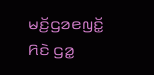ꤗꤢꤩ꤬ꤞꤤꤕꤜꤢꤩ꤭ ꤖꤢꤧ ꤞꤤ꤭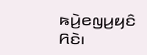ꤒꤣꤧ꤬ꤕꤜꤣ꤬ꤟꤢꤨ ꤖꤢꤧ꤯